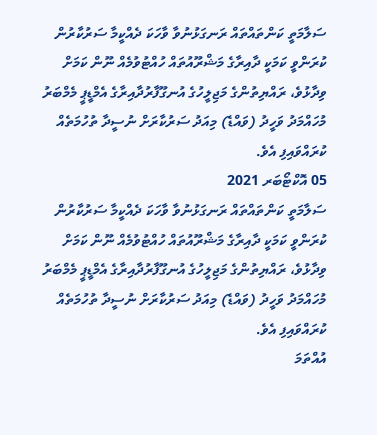ސަލާމަތީ ކަންތައްތައް ރަނގަޅުނުވާ ވާހަކަ ދެއްކީމާ ސަރުކާރުން ކުރަންވީ ކަމަކީ ދާއިރާގެ މަޝްރޫއުތައް ހުއްޓުވުމެއް ނޫން ކަމަށް ވިދާޅުވެ، ރައްޔިތުންގެ މަޖިލީހުގެ އުނގޫފާރުދާއިރާގެ އެމްޑީޕީ މެމްބަރު މުހައްމަދު ވަހީދު (ވައްޑެ) މިއަދު ސަރުކާރަށް ނުސީދާ ތުހުމަތެއް ކުރައްވައިފި އެވެ.
05 އޮކްޓޯބަރ 2021
ސަލާމަތީ ކަންތައްތައް ރަނގަޅުނުވާ ވާހަކަ ދެއްކީމާ ސަރުކާރުން ކުރަންވީ ކަމަކީ ދާއިރާގެ މަޝްރޫއުތައް ހުއްޓުވުމެއް ނޫން ކަމަށް ވިދާޅުވެ، ރައްޔިތުންގެ މަޖިލީހުގެ އުނގޫފާރުދާއިރާގެ އެމްޑީޕީ މެމްބަރު މުހައްމަދު ވަހީދު (ވައްޑެ) މިއަދު ސަރުކާރަށް ނުސީދާ ތުހުމަތެއް ކުރައްވައިފި އެވެ.
އުއްތަމަ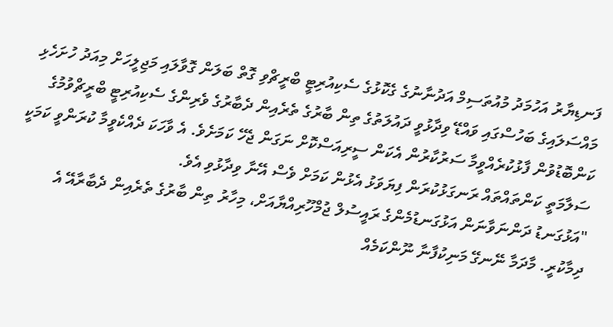ފަނޑިޔާރު އަހުމަދު މުއުތަސިމް އަދުނާނުގެ ގެކޮޅުގެ ސެކިއުރިޓީ ބްރީޗްވި ގޮތް ބަލަން ގޮވާލައި މަޖިލީހަށް މިއަދު ހުށަހެޅި މައްސަލައިގެ ބަހުސްގައި ވައްޑޭ ވިދާޅުވީ ދައުލަތުގެ ތިން ބާރުގެ ތެރެއިން ދެބާރުގެ ވެރިންގެ ސެކިއުރިޓީ ބްރީޗްވުމުގެ ކަންބޮޑުވުން ފާޅުކުރެއްވީމާ ސަރުކާރުން އެކަން ސީރިއަސްކޮށް ނަގަން ޖެހޭ ކަމަށެވެ. އެ ވާހަކަ ދެއްކެވީމާ ކުރަންވީ ކަމަކީ ސަލާމަތީ ކަންތައްތައް ރަނގަޅުކުރަން ފިޔަވަޅު އެޅުން ކަމަށް ވެސް އޭނާ ވިދާޅުވި އެވެ.
"އަޅުގަނޑު ދަންނަވާނަން އަޅުގަނޑުމެންގެ ރައީސުލް ޖުމްހޫރިއްޔާއަށް، މިހާރު ތިން ބާރުގެ ތެރެއިން ދެބާރާއޭ އެ ދިމާކުރީ. މާދަމާ ނޭނގޭ މަނިކުފާނާ ނޫންކަމެއް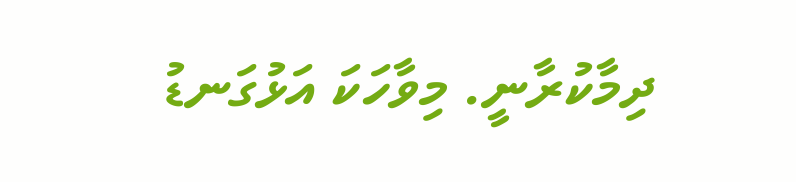ދިމާކުރާނީ. މިވާހަކަ އަޅުގަނޑު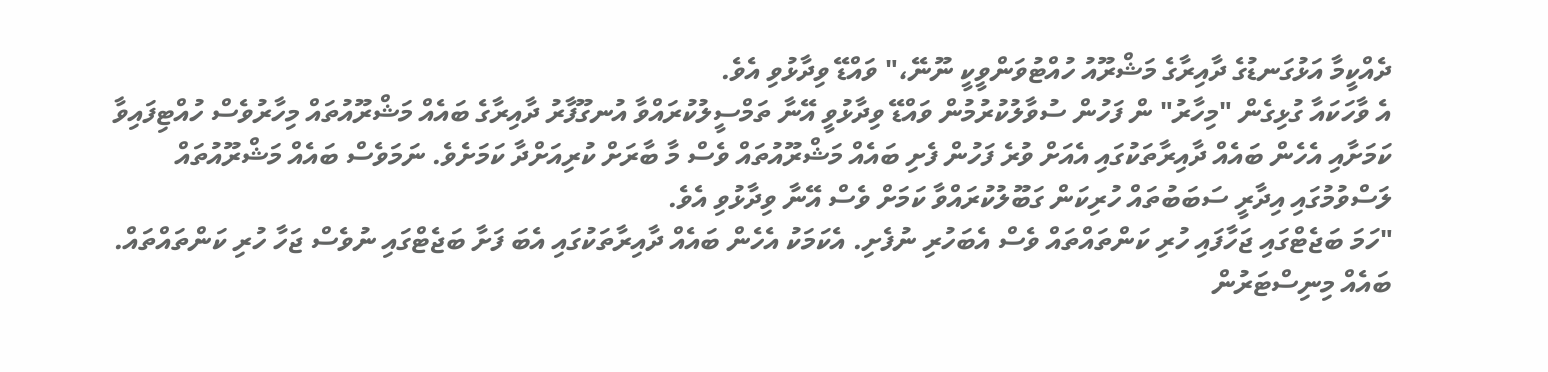ދެއްކީމާ އަޅުގަނޑުގެ ދާއިރާގެ މަޝްރޫއު ހުއްޓުވަންވީކީ ނޫނޭ،" ވައްޑޭ ވިދާޅުވި އެވެ.
އެ ވާހަކައާ ގުޅިގެން "މިހާރު" ން ފަހުން ސުވާލުކުރުމުން ވައްޑޭ ވިދާޅުވީ އޭނާ ތަމްސީލުކުރައްވާ އުނގޫފާރު ދާއިރާގެ ބައެއް މަޝްރޫއުތައް މިހާރުވެސް ހުއްޓިފައިވާ ކަމަށާއި އެހެން ބައެއް ދާއިރާތަކުގައި އެއަށް ވުރެ ފަހުން ފެށި ބައެއް މަޝްރޫއުތައް ވެސް މާ ބާރަށް ކުރިއަށްދާ ކަމަށެވެ. ނަމަވެސް ބައެއް މަޝްރޫއުތައް ލަސްވުމުގައި އިދާރީ ސަބަބުތައް ހުރިކަން ގަބޫލުކުރައްވާ ކަމަށް ވެސް އޭނާ ވިދާޅުވި އެވެ.
"ހަމަ ބަޖެޓްގައި ޖަހާފައި ހުރި ކަންތައްތައް ވެސް އެބަހުރި ނުފެށި. އެކަމަކު އެހެން ބައެއް ދާއިރާތަކުގައި އެބަ ފަށާ ބަޖެޓްގައި ނުވެސް ޖަހާ ހުރި ކަންތައްތައް. ބައެއް މިނިސްޓަރުން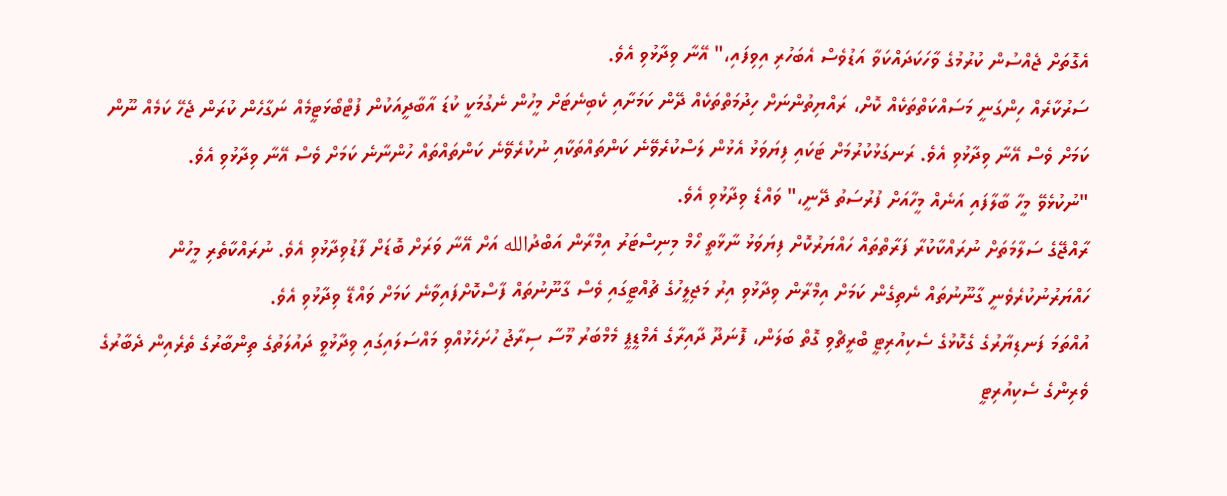އެގޮތަށް ޖެއްސުން ކުރުމުގެ ވާހަކަދައްކަވާ އަޑުވެސް އެބަހުރި އިވިފައި،" އޭނާ ވިދާޅުވި އެވެ.
ސަރުކާރެއް ހިންގަނީ މަސައްކަތްތަކެއް ކޮށް، ރައްޔިތުންނަށް ހިދުމަތްތަކެއް ދޭން ކަމަށާއި ކެބިނެޓަށް މީހުން ނެގުމަކީ ކުޑަ އާބާދީއަކުން ފުޓްބޯޅަޓީމެއް ނަގާހެން ކުރަން ޖެހޭ ކަމެއް ނޫން ކަމަށް ވެސް އޭނާ ވިދާޅުވި އެވެ. ރަނގަޅުކުރުމަށް ޓަކައި ފިޔަވަޅު އެޅުން ލަސްކުރެވޭނެ ކަންތައްތަކާއި ނުކުރެވޭނެ ކަންތައްތައް ހުންނާނެ ކަމަށް ވެސް އޭނާ ވިދާޅުވި އެވެ.
"ނުކުޅެވޭ މީހާ ބާލާފައި އަނެއް މީހާއަށް ފުރުސަތު ދޭނީ،" ވައްޑެ ވިދާޅުވި އެވެ.
ރާއްޖޭގެ ސަލާމަތަށް ނުރައްކާކުރާ ފަރާތްތައް ހައްޔަރުކޮށް ފިޔަވަޅު ނާޅާތީ ހޯމް މިނިސްޓަރު އިމްރާން އަބްދުالله އަށް އޭނާ ވަރަށް ބޮޑަށް ފާޑުވިދާޅުވި އެވެ. ނުރައްކާތެރި މީހުން ހައްޔަރުނުކުރެވެނީ ގާނޫނުތައް ނެތިގެން ކަމަށް އިމްރާން ވިދާޅުވި އިރު މަޖިލީހުގެ ޗުއްޓީގައި ވެސް ގާނޫނުތައް ފާސްކޮށްފައިވާނެ ކަމަށް ވައްޑޭ ވިދާޅުވި އެވެ.
އުއްތަމަ ފަނޑިޔާރުގެ ގެކޮޅުގެ ސެކިއުރިޓީ ބްރީޗްވި ގޮތް ބަލަން، ފޮނަދޫ ދާއިރާގެ އެމްޑީޕީ މެމްބަރު މޫސާ ސިރާޖު ހުށަހެޅުއްވި މައްސަލައިގައި ވިދާޅުވީ ދައުލަތުގެ ތިންބާރުގެ ތެރެއިން ދެބާރުގެ ވެރިންގެ ސެކިއުރިޓީ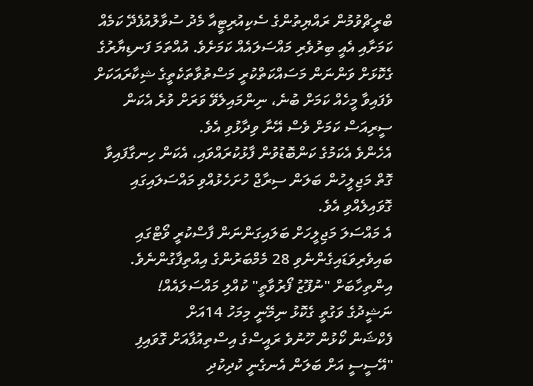ބްރީޗްވުމުން ރައްޔިތުންގެ ސެކިއުރިޓީއާ މެދު ސުވާލުއުފެދޭ ކަމެއް ކަމަށާއި އެއީ ބިރުވެރި މައްސަލައެއް ކަމަށެވެ. އުއްތަމަ ފަނޑިޔާރުގެ ގެކޮޅަށް ވަންނަން މަސައްކަތްކުރީ މަސްތުވާތަކެތީގެ ޝިކާރައަކަށް ވެފައިވާ މީހެއް ކަމަށް ބުނެ، ނިންމައިލެވޭ ވަރަށް ވުރެ އެކަން ސީރިއަސް ކަމަށް ވެސް އޭނާ ވިދާޅުވި އެވެ.
އެހެންވެ އެކަމުގެ ކަންބޮޑުވުން ފާޅުކުރައްވައި، އެކަން ހިނގާފައިވާ ގޮތް މަޖިލީހުން ބަލަން ސިރާޖް ހުށަހެޅުއްވި މައްސަލައިގައި ގޮވައިލެއްވި އެވެ.
އެ މައްސަލަ މަޖިލީހަށް ބަލައިގަންނަން ފާސްކުރީ ވޯޓްގައި ބައިވެރިވަޑައިގެންނެވި 28 މެމްބަރުންގެ އިއްތިފާގުންނެވެ.
އިންތިހާބަށް "ނުފޫޒު ފޯރުވާތީ" ކުއްލި މައްސަލައެއް!
ނަޝީދުގެ ވަގުތީ ގެކޮޅު ނިމޭނީ މިމަހު 14އަށް
ފެކްޝަން ކޯޅުން ހޫނުވެ ރައީސްގެ އިސްތިއުފާއަށް ގޮވައިފި
"އޭސީސީ އަށް ބަލަން އެނގެނީ ކުދިކުދި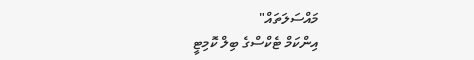މައްސަލަތައް"
އިންކަމް ޓެކްސްގެ ބިލް ކޮމިޓީ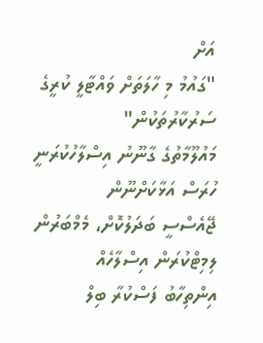އަށް
"ގައުމު މި ހާލަތަށް ވައްޓާލީ ކުރީގެ ސަރުކާރުތަކުން"
މައުލޫމާތުގެ ގާނޫނު އިސްލާހުކުރަނީ ހުރަސް އަޅާކަށްނޫން
ޖޭއެސްސީ ބަދަލުކޮށް، މެމްބަރުން ލިމިޓްކުރަން އިސްލާހެއް
އިންތިހާބު ފަސްކުރާ ބިލް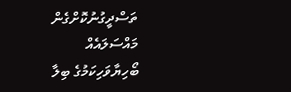ތަސްދީގުނުކޮށްގެން މައްސަލައެއް
ބޯހިޔާވަހިކަމުގެ ބިލާ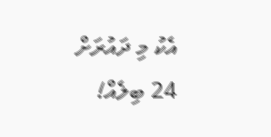އެކު މި ދައުރަށް 24 ބިލެއް!